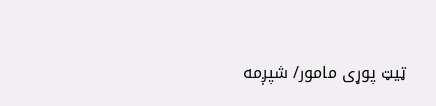ټیټ پوړی مامور/ شپږمه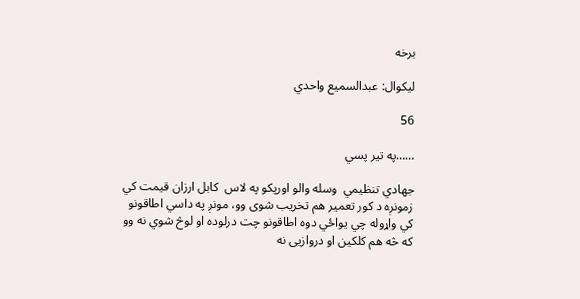برخه

لیکوال: عبدالسمیع واحدي

56

……په تیر پسي

جهادي تنظیمي  وسله والو اورپکو په لاس  کابل ارزان قیمت کي زمونږه د کور تعمیر هم تخریب شوی وو، مونږ په داسي اطاقونو کي واړوله چي یواځي دوه اطاقونو چت درلوده او لوڅ شوي نه وو که څه هم کلکین او دروازيی نه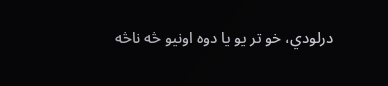درلودي، خو تر یو یا دوه اونیو څه ناڅه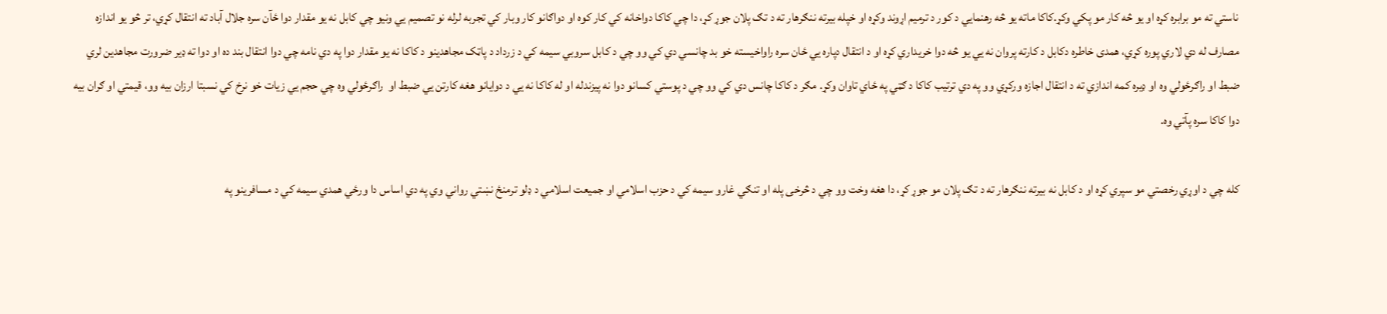ناستي ته مو برابره کړه او یو څه کار مو پکي وکړ.کاکا ماته یو څه رهنمايي د کور د ترمیم اړوند وکړه او خپله بیرته ننګرهار ته د تګ پلان جوړ کړ، دا چي کاکا دواخانه کي کار کوه او دواګانو کار وبار کي تجربه لرله نو تصمیم يي ونیو چي کابل نه یو مقدار دوا ځآن سره جلال آباد ته انتقال کړي، تر څو یو اندازه مصارف له دي لاري پوره کړي، همدی خاطره دکابل د کارته پروان نه يي یو څه دوا خریداري کړه او د انتقال دپاره يي ځان سره راواخیسته خو بد چانسي دي کي وو چي د کابل سروبي سیمه کي د زرداد د پاټک مجاهدینو د کاکا نه یو مقدار دوا په دي نامه چي دوا انتقال بند ده او دوا ته ډير ضرورت مجاهدین لري  ضبط او راګرځولي وه او ډیره کمه اندازي ته د انتقال اجازه ورکړي وو په دي ترتیب کاکا د ګټي په ځاي تاوان وکړ. مګر د کاکا چانس دي کي وو چي د پوستي کسانو دوا نه پیزندله او له کاکا نه يي د دوایانو هغه کارتن يي ضبط او  راګرځولي وه چي حجم يي زیات خو نرخ کي نسبتا ارزان بیه وو، قیمتي او ګران بیه دوا کاکا سره پآتي وه.

کله چي د اوړي رخصتي مو سپري کړه او د کابل نه بیرته ننګرهار ته د تګ پلان مو جوړ کړ، دا هغه وخت وو چي د څرخی پله او تنګي غارو سیمه کي د حزب اسلامي او جمیعت اسلامي د ډلو ترمنځ نښتي رواني وي په دي اساس دا ورځي همدي سیمه کي د مسافرینو په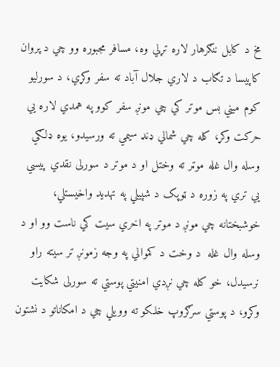مخ د کابل ننګرهار لاره تړلي وه، مسافر مجبوره وو چي د پروان کاپیسا د تګاب د لاري جلال آباد ته سفر وکړي، د سورلیو کوم میني بس موتر کي چي مونږ سفر کوو په همدي لاره يي حرکت وکړ، کله چي شمالي ډنډ سیمي ته ورسیدو، یوه ډلګي وسله وال غله موټر ته وختل او د موتر د سورلی نقدي پیسي يي تري په زوره د ټوپک د شپیلي په تهدید واخیستلي، خوشبختانه چي مونږ د موتر په اخري سیت کي ناست وو او د وسله وال غله  د وخت د کموالي په وجه زمونږ تر سیته راو نرسیدل، خو کله چي نږدي امنیتي پوستي ته سورلی شکایت وکړو، د پوستي سرګروپ خلکو ته وویلي چي د امکاناتو د نشتون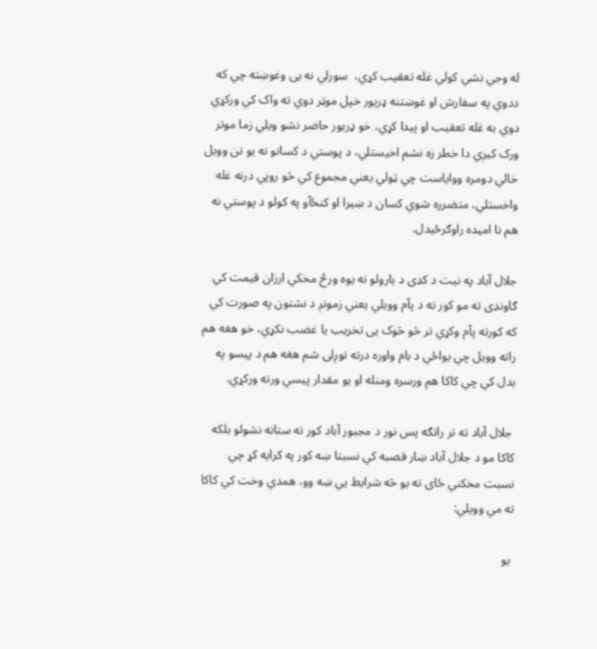له وجي نشي کولي غله تعقیب کړي،  سورلي نه یی وغوښته چي که ددوي په سفارش او غوښتنه ډریور خپل موټر دوي ته واک کي ورکړي دوي به غله تعقیب او پیدا کړي، خو ډریور حاضر نشو ویلي زما موتر ورک کیږي دا خطر زه نشم اخیستلي، د پوستي د کسانو نه یو تن وویل خالي دومره ووایاست چي ټولي یعني مجموع کي څو روپي درنه غله واخستلي، متضرره شوي کسان د ښیرا او کنځآو په کولو د پوستي نه هم نا امیده راوګرځيدل.

جلال آباد په نیت د کډی د بارولو نه یوه ورځ مخکي ارزان قیمت کي ګاونډی ته مو کور ته د پآم وویلي یعني زمونږ د نشتون په صورت کي که کورته پآم وکړي تر څو څوک يی تخریب یا غضب نکړي، خو هغه هم راته وویل چي یواځي د بام واوره درته توږلی شم هغه هم د پيسو په بدل کي چي کاکا هم ورسره ومنله او یو مقدار پیسي ورته ورکړي.

 جلال آباد ته تر راتګه پس نور د مجبور آباد کور ته ستانه نشولو بلکه کاکا مو د جلال آباد ښار قصبه کي نسبتا ښه کور په کرایه کړ چي نسبت مخکني ځای ته یو څه شرایط يي ښه وو، همدي وخت کي کاکا ته مي وویلي:

 یو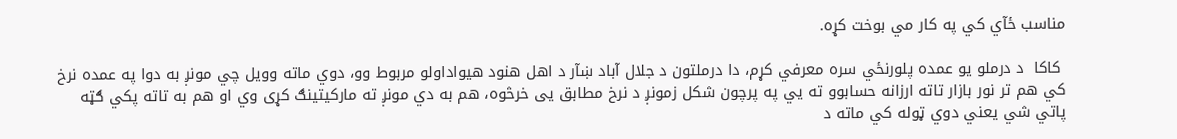مناسب ځآي کي په کار مي بوخت کړه.

 کاکا  د درملو یو عمده پلورنځي سره معرفي کړم، دا درملتون د جلال آباد ښآر د اهل هنود هیواداولو مربوط وو، دوي ماته وویل چي مونږ به دوا په عمده نرخ کي هم تر نور بازار تاته ارزانه حسابوو ته يي په پرچون شکل زمونږ د نرخ مطابق يی خرڅوه، هم به دي مونږ ته مارکیتینګ کړی وي او هم به تاته پکي ګټه پاتي شي یعني دوي ټوله کي ماته د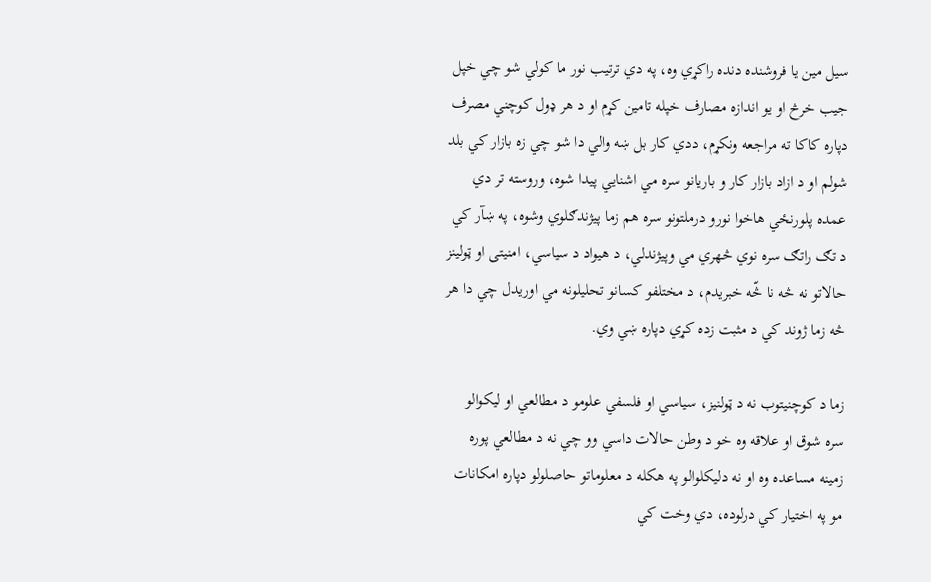سیل مین یا فروشنده دنده راکړي وه، په دي ترتیب نور ما کولي شو چي خپل جیب خرڅ او یو اندازه مصارف خپله تامین کړم او د هر ډول کوچني مصرف دپاره کاکا ته مراجعه ونکړم، ددي کار بل ښه والي دا شو چي زه بازار کي بلد شولم او د ازاد بازار کار و باریانو سره مي اشنايي پیدا شوه، وروسته تر دي عمده پلورنځي هاخوا نورو درملتونو سره هم زما پیژندګلوي وشوه، په ښآر کي د تګ راتګ سره نوي څهري مي وپیژندلي، د هیواد د سیاسي، امنیتی او ټولینز حالاتو نه څه نا څّه خبریدم، د مختلفو کسانو تحلیلونه مي اوریدل چي دا هر څه زما ژوند کي د مثبت زده کړي دپاره ښي وي.

زما د کوچنیتوب نه د ټولنیز، سیاسي او فلسفي علومو د مطالعي او لیکوالو سره شوق او علاقه وه خو د وطن حالات داسي وو چي نه د مطالعي پوره زمینه مساعده وه او نه دلیکلوالو په هکله د معلوماتو حاصلولو دپاره امکانات مو په اختیار کي درلوده، دي وخت کي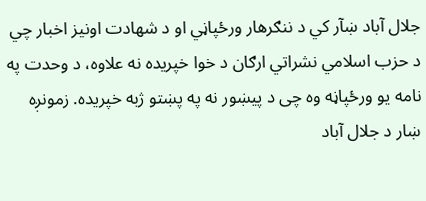جلال آباد ښآر کي د ننګرهار ورځپاڼي او د شهادت اونیز اخبار چي د حزب اسلامي نشراتي ارګان د خوا خپریده نه علاوه، د وحدت په نامه یو ورځپاڼه وه چی د پیښور نه په پښتو ژبه خپریده. زمونږه ښار د جلال آباد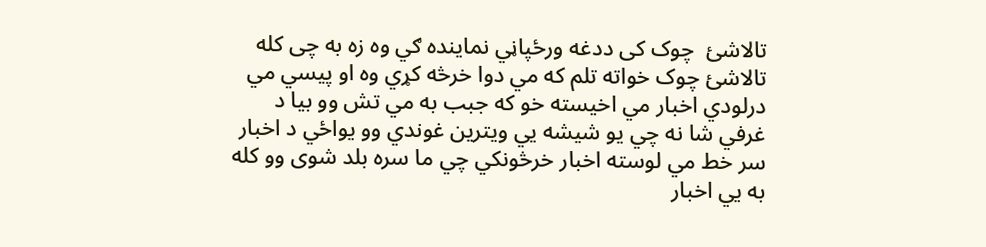تالاشئ  چوک کی ددغه ورځپاڼي نماینده ګي وه زه به چی کله تالاشئ چوک خواته تلم که مي دوا خرڅه کړي وه او پیسي مي درلودي اخبار مي اخیسته خو که جبب به مي تش وو بیا د غرفي شا نه چي یو شیشه يي ویترین غوندي وو یواځي د اخبار سر خط مي لوسته اخبار خرڅونکي چي ما سره بلد شوی وو کله به يي اخبار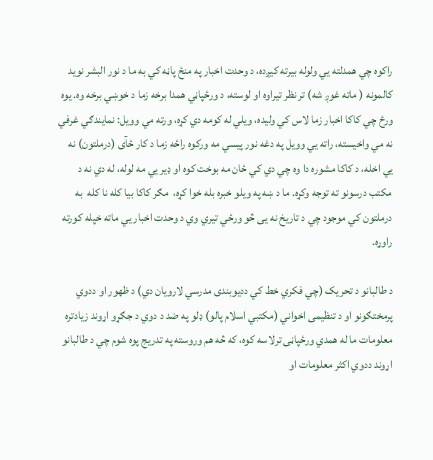راکوه چي همدلته يي ولوله بیرته کیږده، د وحدت اخبار په منځ پاڼه کي به ما د نور البشر نوید کالمونه ( ماته غوږ شه) تر نظر تیراوه او لوسته، د ورځپاڼي همدا برخه زما د خوښي برخه وه. یوه ورځ چي کاکا اخبار زما لاس کي ولیده، ویلي له کومه دي کړه، ورته مي وویل: نمایندګي غرفي نه مي واخیسته، راته يي وویل په دغه نور پیسي مه ورکوه راځه زما د کار ځآی (درملتون) نه يي اخله، د کاکا مشوره دا وه چي دي کي ځان مه بوخت کوه او ډیر يي مه لوله، له دي نه د مکتب درسونو ته توجه وکړه. ما د ښه په ویلو خبره بله خوا کړه،  مګر کاکا بیا کله نا کله  به  درملتون کي موجود چي د تاریخ نه يی څو ورځي تیري وي د وحدت اخبار يي ماته خپله کورته راوړه.

د طالبانو د تحریک (چي فکري خط کي ددیوبندی مدرسي لارویان دي) د ظهور او ددوي پرمختګونو او د تنظیمی اخواني (مکتبي اسلام پالو) ډلو په ضد د دوي د جګړو اړوند زیادتره معلومات ما له همدي ورځپاڼی ترلاسه کوه، که څه هم وروسته په تدریج پوه شوم چي د طالبانو اړوند ددوي اکثر معلومات او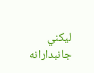لیکني جانبدارانه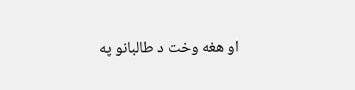او هغه وخت د طالبانو په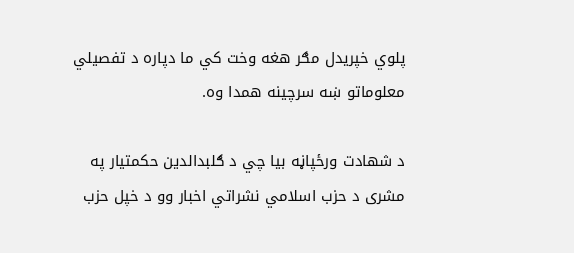پلوي خپریدل مګر هغه وخت کي ما دپاره د تفصیلي معلوماتو ښه سرچینه همدا وه.

د شهادت ورځپاڼه بیا چي د ګلبدالدین حکمتیار په مشری د حزب اسلامي نشراتي اخبار وو د خپل حزب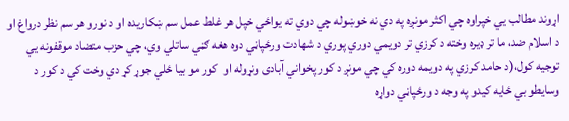اړوند مطالب يي خپراوه چي اکثر مونږه په دي نه خوښوله چي دوي ته یواځي خپل هر غلط عمل سم ښکاریده او د نورو هر سم نظر درواغ او د اسلام ضد، ما تر ډیره وخته د کرزي تر دویمي دوري پوري د شهادت ورځپاڼي دوه هغه ګڼي ساتلي وي، چي حزب متضاد موقفونه يي توجیه کول،(د حامد کرزي په دویمه دوره کي چي مونږ د کور پخواني آبادی ونړوله او  کور مو بیا ځلي جوړ کړ دي وخت کي د کور د وسایطو بي ځایه کیدو په وجه د ورځپاڼي دواړه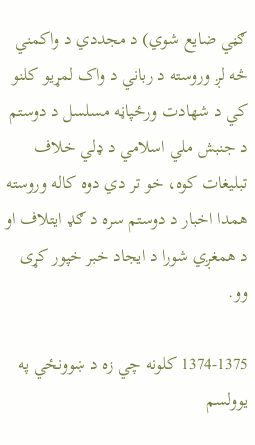ګڼي ضایع شوي) د مجددي د واکمني څه لږ وروسته د رباني د واک لمړیو کلنو کي د شهادت ورځپاڼه مسلسل د دوستم د جنبش ملي اسلامي د ډلي خلاف تبلیغات کوه، خو تر دي دوه کاله وروسته همدا اخبار د دوستم سره د ګډ ایتلاف او د همغږي شورا د ایجاد خبر خپور کړی وو.

1374-1375 کلونه چي زه د ښوونځي په یوولسم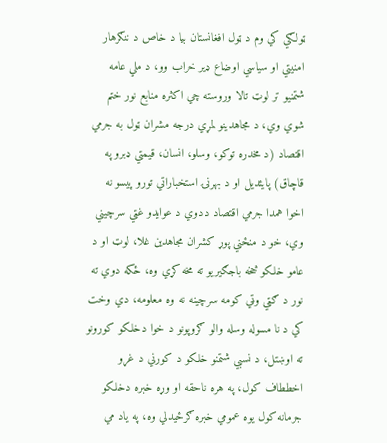ټولګي کي وم د ټول افغانستان بیا د خاص د ننګرهار امنیتي او سیاسي اوضاع ډير خراب وو، د ملي عامه شتمنیو تر لوټ تالا وروسته چي اکثره منابع نور ختم شوي وي، د مجاهدینو لمړي درجه مشران ټول به جرمي اقتصاد (د مخدره توکو، وسلو، انسان، قیمتي ډبرو په  قاچاق) پایئدیل او د بهرنۍ استخباراتي تورو پیسو نه اخوا همدا جرمي اقتصاد ددوي د عوایدو غټي سرچیني وي، خو د منځني پوړ کشران مجاهدین غلا، لوټ او د عامو خلکو څخه باجګیریو ته مخه کړي وه، ځکه دوي ته نور د ګټي وټي کومه سرچینه نه وه معلومه، دي وخت کي د نا مسوله وسله والو ګروپونو د خوا دخلکو کورونو ته اوښتل، د نسبي شتمنو خلکو د کورني د غړو اخططاف کول، په هره ناحقه او وړه خبره دخلکو جرمانه کول یوه عمومي خبره ګرځیدلي وه، په یاد مي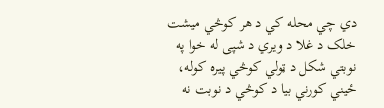دي چي محله کي د هر کوڅي میشت خلک د غلا د ویري د شپی له خوا په نوبتي شکل د ټولي کوڅي پیره کوله، ځیني کورني بیا د کوڅي د نوبت نه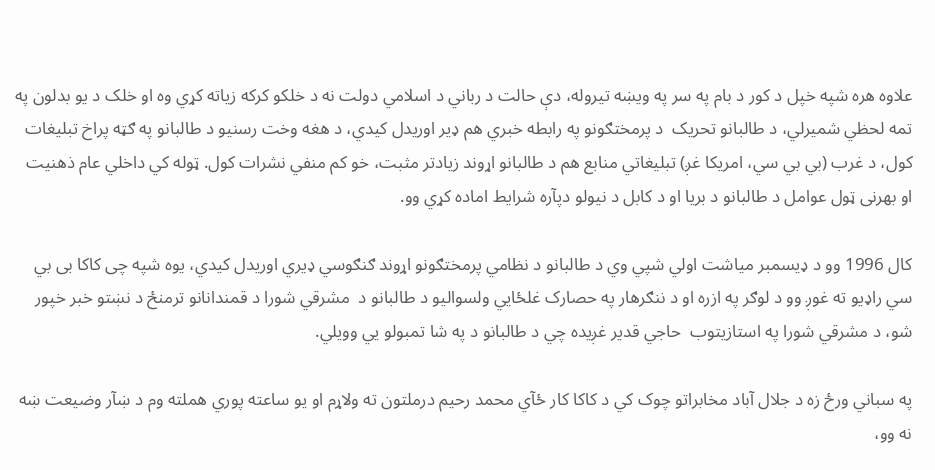علاوه هره شپه خپل د کور د بام په سر په ویښه تیروله، دې حالت د رباني د اسلامي دولت نه د خلکو کرکه زیاته کړي وه او خلک د یو بدلون په تمه لحظي شمیرلي، د طالبانو تحریک  د پرمختګونو په رابطه خبري هم ډیر اوریدل کیدي، د هغه وخت رسنیو د طالبانو په ګټه پراخ تبلیغات کول، د غرب (بي بي سي، امریکا غږ) تبلیغاتي منابع هم د طالبانو اړوند زیادتر مثبت، خو کم منفي نشرات کول. ټوله کي داخلي عام ذهنیت او بهرنی ټول عوامل د طالبانو د بریا او د کابل د نیولو دپآره شرایط اماده کړي وو.

کال 1996 وو د ډیسمبر میاشت اولي شپي وي د طالبانو د نظامي پرمختګونو اړوند ګنګوسي ډیري اوریدل کیدي، یوه شپه چی کاکا بی بي سي راډیو ته غوږ وو د لوګر په ازره او د ننګرهار په حصارک غلځايي ولسوالیو د طالبانو د  مشرقي شورا د قمندانانو ترمنځ د نښتو خبر خپور شو، د مشرقي شورا په استازیتوب  حاجي قدیر غږیده چي د طالبانو د په شا تمبولو يي وویلي.

په سباني ورځ زه د جلال آباد مخابراتو چوک کي د کاکا کار ځآي محمد رحیم درملتون ته ولاړم او یو ساعته پوري هملته وم د ښآر وضیعت ښه نه وو،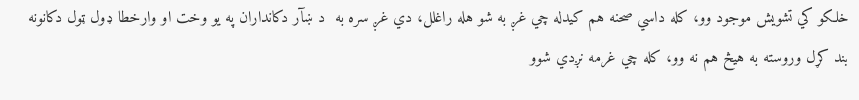خلکو کي تشویش موجود وو، کله داسي صحنه هم کیدله چي غږ به شو هله راغلل، دي غږ سره به  د ښآر دکانداران په یو وخت او وارخطا ډول ټول دکانونه بند کړل وروسته به هیڅ هم نه وو، کله چي غرمه نږدي شوو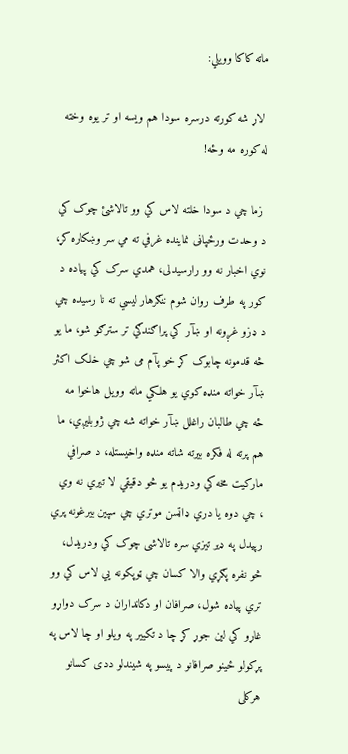ماته کاکا وویلي:

 لاړ شه کورته درسره سودا هم ویسه او تر یوه وخته له کوره مه وځه!

 زما چي د سودا خلته لاس کي وو تالاشئ چوک کي د وحدت ورځپاڼی نماینده غرفي ته مي سر وښکاره کړ، نوي اخبار نه وو رارسیدلی، همدي سرک کي پیاده د کور په طرف روان شوم ننګرهار لیسي ته نا رسیده چي د ډزو غږونه او ښآر کي پراګندګي تر سترګو شو، ما یو څه قدمونه چابوک کړ خو پآم می شو چي خلک اکثر ښآر خواته منډه کوي یو هلکي ماته وویل هاخوا مه ځه چي طالبان راغلل ښآر خواته شه چي ژوبلیږي، ما هم پرته له فکره بیرته شاته منډه واخیستله، د صرافي مارکیت مخه کي ودریدم یو څو دقیقي لا تیري نه وي ، چي دوه یا دري ډاټسن موتري چي سپین بیرغونه پري رپیدل په ډير تیزي سره تالاشی چوک کي ودریدل، څو نفره پګړي والا کسان چي ټوپکونه يي لاس کي وو تري پیاده شول، صرافان او دکانداران د سرک دواړو غاړو کي لین جوړ کړ چا د تکییر په ویلو او چا لاس په پړکولو ځینو صرافانو د پیسو په شیندلو ددی کسانو هرکلی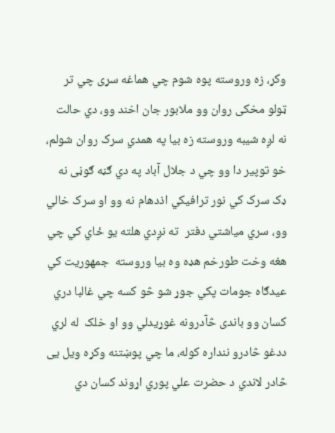وکړ، زه وروسته پوه شوم چي هماغه سړی چي تر ټولو مخکی روان وو ملابور جان اخند وو، دي حالت نه لږه شیبه وروسته زه بیا په همدي سرک روان شولم، خو توپیر دا وو چي د جلال آباد په دي ګڼه ګوڼی نه ډک سرک کي نور ترافیکي اذدهام نه وو او سرک خالي وو، سري میاشتي دفتر  ته نږدي هلته یو ځاي کي چي هغه وخت طورخم هډه وه بیا وروسته  جمهوریت کي عیدګاه جومات پکي جوړ شو څو کسه چي غالبا دري کسان وو باندی څآدرونه غوړیدلي وو او خلک  له لري ددغو څادرو ننداره کوله، ما چي پوښتنه وکړه ویل يی څادر لاندي د حضرت علي پوري اړوند کسان دي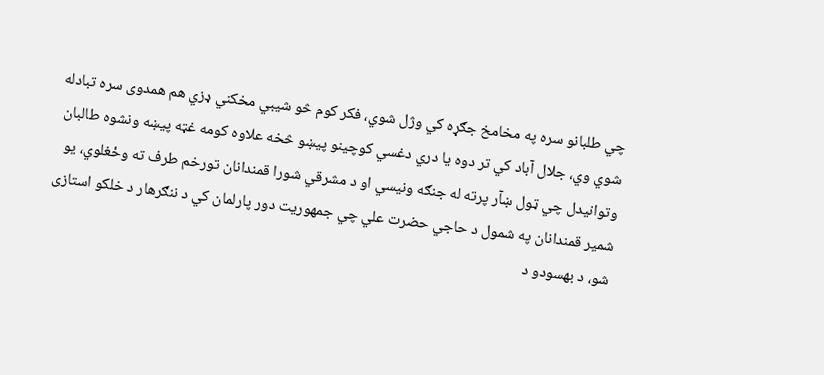چي طلبانو سره په مخامخ جګړه کي وژل شوي، فکر کوم څو شیبي مخکني ډزي هم همدوی سره تبادله شوي وي، جلال آباد کي تر دوه یا دري دغسي کوچینو پیښو څخه علاوه کومه غټه پیښه ونشوه طالبان وتوانیدل چي ټول ښآر پرته له جنګه ونیسي او د مشرقي شورا قمندانان تورخم طرف ته وځغلوي، یو شمیر قمندانان په شمول د حاجي حضرت علي چي جمهوریت دور پارلمان کي د ننګرهار د خلکو استازی شو، د بهسودو د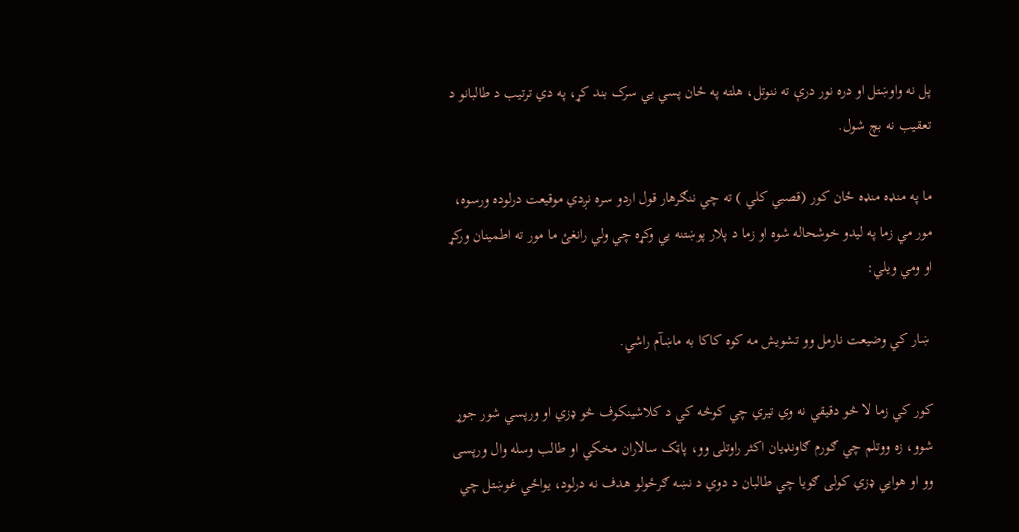پل نه واوښتل او دره نور درې ته ننوتل، هلته په ځان پسي يي سرک بند کړ، په دي ترتیب د طالبانو د تعقیب نه بچ شول.

ما په منډه منډه ځان کور (قصبي کلي ) ته چي ننګرهار قول اردو سره نږدي موقیعت درلوده ورسوه، مور مي زما په لیدو خوشحاله شوه او زما د پلار پوښتنه يي وکړه چي ولي رانغئ ما مور ته اطمینان ورکړ او ومي ویلي:

 ښار کي وضیعت نارمل وو تشویش مه کوه کاکا به ماښآم راشي.

کور کي زما لا څو دقیقي نه وي تیري چي کوڅه کي د کلاشینکوف څو ډزي او ورپسي شور جوړ شوو، زه ووتلم چي ګورم ګاونډیان اکثر راوتلی وو، پاټک سالاران مخکي او طالب وسله وال ورپسی وو او هوايي ډزي کولی ګویا چي طالبان د دوي د نښه ګرځولو هدف نه درلود، یواځي غوښتل چي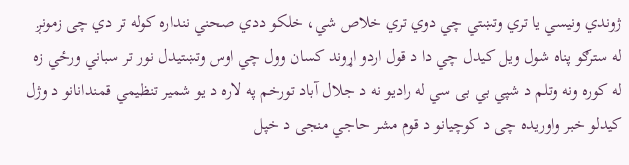ژوندي ونیسي یا تري وتښتي چي دوي تري خلاص شي، خلکو ددي صحني ننداره کوله تر دي چی زمونږ له سترګو پناه شول ویل کیدل چي دا د قول اردو اړوند کسان وول چي اوس وتښتیدل نور تر سباني ورځي زه له کوره ونه وتلم د شپي بي بی سي له رادیو نه د جلال آباد تورخم په لاره د یو شمیر تنظیمي قمندانانو د وژل کیدلو خبر واوریده چی د کوچیانو د قوم مشر حاجي منجی د خپل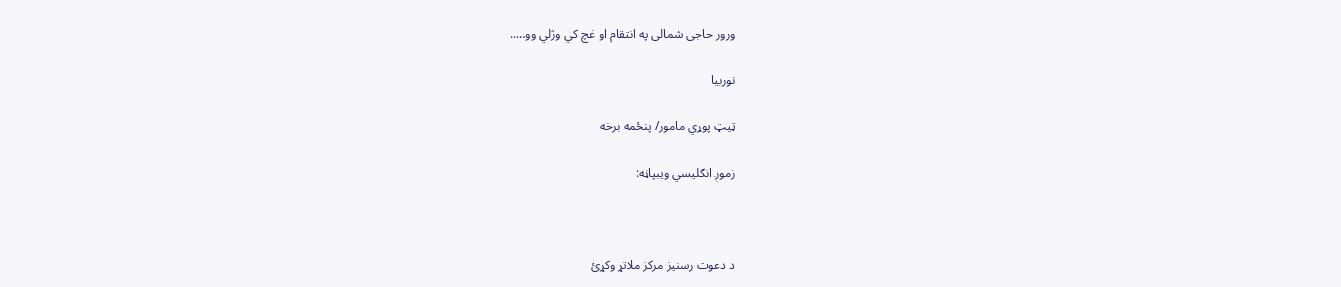ورور حاجی شمالی په انتقام او غچ کي وژلي وو…..

نوربیا

ټیټ پوړي مامور/ پنځمه برخه

زموږ انګلیسي ویبپاڼه:



د دعوت رسنیز مرکز ملاتړ وکړئ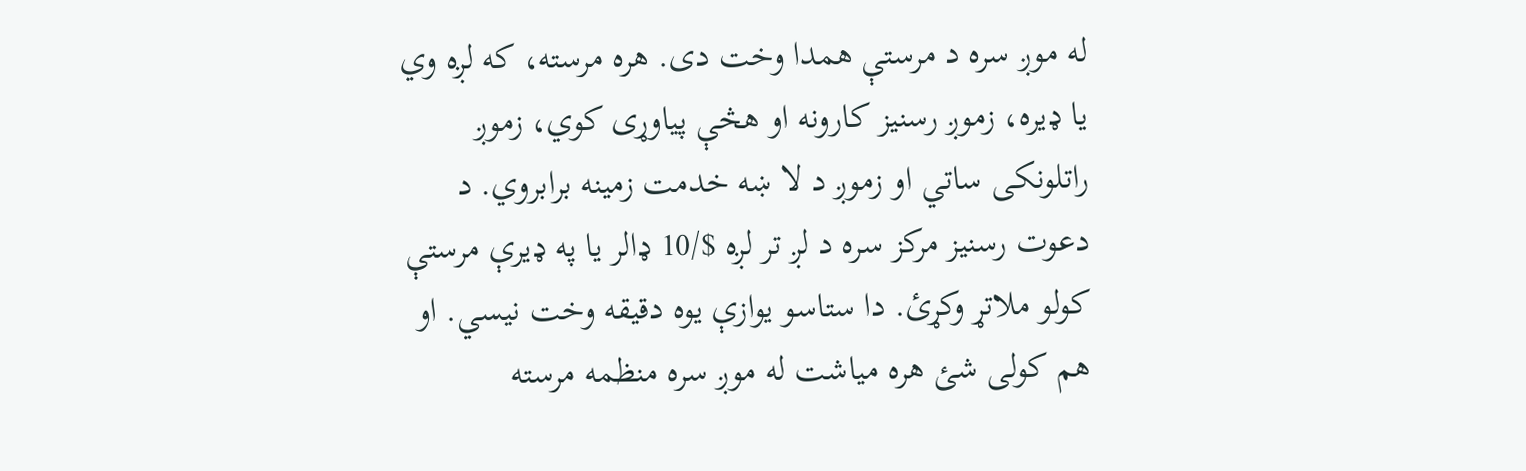له موږ سره د مرستې همدا وخت دی. هره مرسته، که لږه وي یا ډیره، زموږ رسنیز کارونه او هڅې پیاوړی کوي، زموږ راتلونکی ساتي او زموږ د لا ښه خدمت زمینه برابروي. د دعوت رسنیز مرکز سره د لږ تر لږه $/10 ډالر یا په ډیرې مرستې کولو ملاتړ وکړئ. دا ستاسو یوازې یوه دقیقه وخت نیسي. او هم کولی شئ هره میاشت له موږ سره منظمه مرسته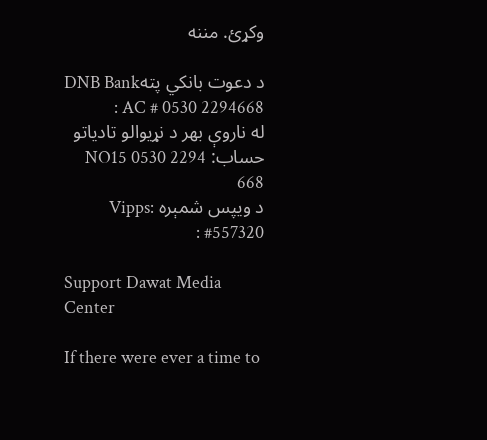وکړئ. مننه

د دعوت بانکي پتهDNB Bank AC # 0530 2294668 :
له ناروې بهر د نړیوالو تادیاتو حساب: NO15 0530 2294 668
د ویپس شمېره Vipps: #557320 :

Support Dawat Media Center

If there were ever a time to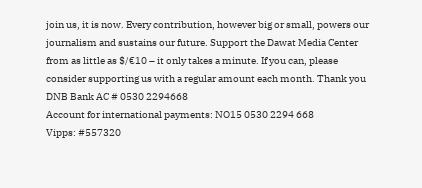join us, it is now. Every contribution, however big or small, powers our journalism and sustains our future. Support the Dawat Media Center from as little as $/€10 – it only takes a minute. If you can, please consider supporting us with a regular amount each month. Thank you
DNB Bank AC # 0530 2294668
Account for international payments: NO15 0530 2294 668
Vipps: #557320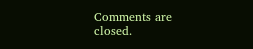Comments are closed.